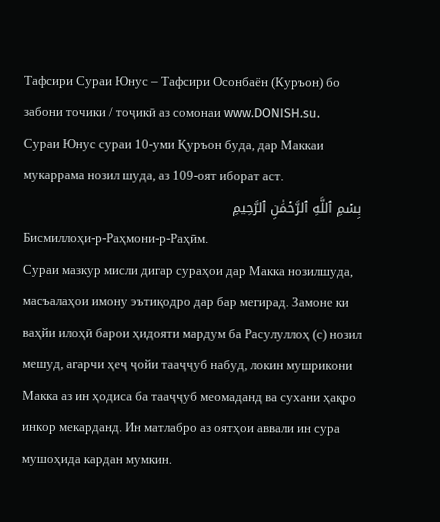Тафсири Сураи Юнус – Тафсири Осонбаён (Куръон) бо забони точики / тоҷикӣ аз сомонаи www.DONISH.su.
Сураи Юнус сураи 10-уми Қуръон буда, дар Маккаи мукаррама нозил шуда, аз 109-оят иборат аст.
بِسۡمِ ٱللَّهِ ٱلرَّحۡمَٰنِ ٱلرَّحِيمِ
Бисмиллоҳи-р-Раҳмони-р-Раҳӣм.
Сураи мазкур мисли дигар сураҳои дар Макка нозилшуда, масъалаҳои имону эътиқодро дар бар мегирад. Замоне ки ваҳйи илоҳӣ барои ҳидояти мардум ба Расулуллоҳ (с) нозил мешуд, агарчи ҳеҷ ҷойи тааҷҷуб набуд, локин мушрикони Макка аз ин ҳодиса ба тааҷҷуб меомаданд ва сухани ҳақро инкор мекарданд. Ин матлабро аз оятҳои аввали ин сура мушоҳида кардан мумкин.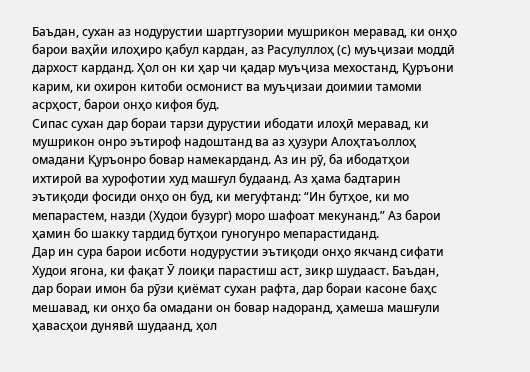Баъдан, сухан аз нодурустии шартгузории мушрикон меравад, ки онҳо барои ваҳйи илоҳиро қабул кардан, аз Расулуллоҳ (с) муъҷизаи моддӣ дархост карданд. Ҳол он ки ҳар чи қадар муъҷиза мехостанд, Қуръони карим, ки охирон китоби осмонист ва муъҷизаи доимии тамоми асрҳост, барои онҳо кифоя буд.
Сипас сухан дар бораи тарзи дурустии ибодати илоҳӣ меравад, ки мушрикон онро эътироф надоштанд ва аз ҳузури Алоҳтаъоллоҳ омадани Қуръонро бовар намекарданд. Аз ин рӯ, ба ибодатҳои ихтироӣ ва хурофотии худ машғул будаанд. Аз ҳама бадтарин эътиқоди фосиди онҳо он буд, ки мегуфтанд: “Ин бутҳое, ки мо мепарастем, назди (Худои бузург) моро шафоат мекунанд.” Аз барои ҳамин бо шакку тардид бутҳои гуногунро мепарастиданд.
Дар ин сура барои исботи нодурустии эътиқоди онҳо якчанд сифати Худои ягона, ки фақат Ӯ лоиқи парастиш аст, зикр шудааст. Баъдан, дар бораи имон ба рӯзи қиёмат сухан рафта, дар бораи касоне баҳс мешавад, ки онҳо ба омадани он бовар надоранд, ҳамеша машғули ҳавасҳои дунявӣ шудаанд, ҳол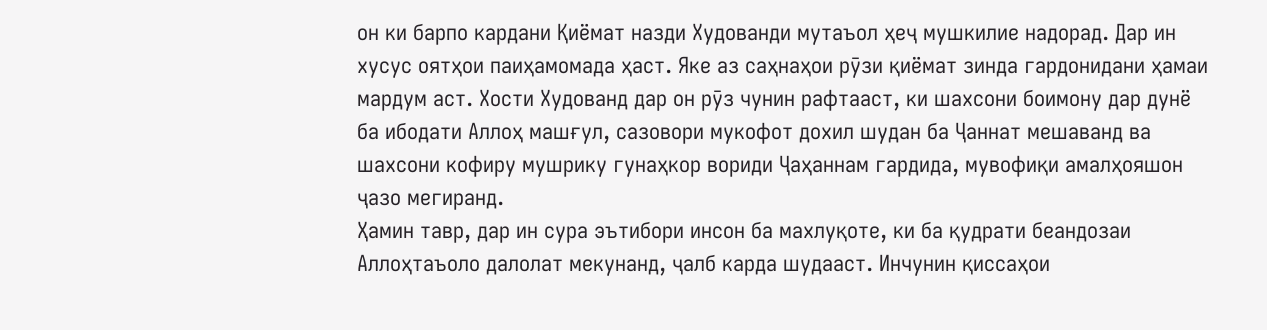он ки барпо кардани Қиёмат назди Худованди мутаъол ҳеҷ мушкилие надорад. Дар ин хусус оятҳои паиҳамомада ҳаст. Яке аз саҳнаҳои рӯзи қиёмат зинда гардонидани ҳамаи мардум аст. Хости Худованд дар он рӯз чунин рафтааст, ки шахсони боимону дар дунё ба ибодати Аллоҳ машғул, сазовори мукофот дохил шудан ба Ҷаннат мешаванд ва шахсони кофиру мушрику гунаҳкор вориди Ҷаҳаннам гардида, мувофиқи амалҳояшон ҷазо мегиранд.
Ҳамин тавр, дар ин сура эътибори инсон ба махлуқоте, ки ба қудрати беандозаи Аллоҳтаъоло далолат мекунанд, ҷалб карда шудааст. Инчунин қиссаҳои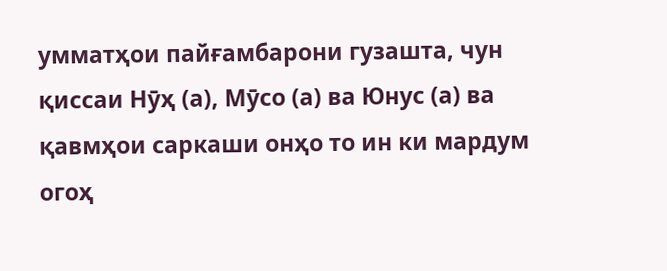умматҳои пайғамбарони гузашта, чун қиссаи Нӯҳ (а), Мӯсо (а) ва Юнус (а) ва қавмҳои саркаши онҳо то ин ки мардум огоҳ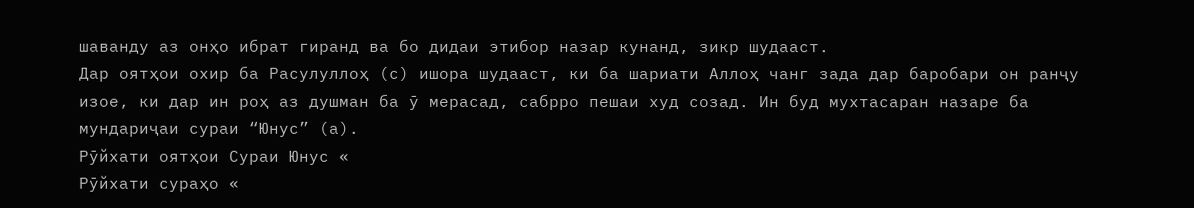шаванду аз онҳо ибрат гиранд ва бо дидаи этибор назар кунанд, зикр шудааст.
Дар оятҳои охир ба Расулуллоҳ (с) ишора шудааст, ки ба шариати Аллоҳ чанг зада дар баробари он ранҷу изое, ки дар ин роҳ аз душман ба ӯ мерасад, сабрро пешаи худ созад. Ин буд мухтасаран назаре ба мундариҷаи сураи “Юнус” (а).
Рӯйхати оятҳои Сураи Юнус «
Рӯйхати сураҳо «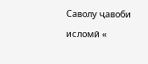Саволу ҷавоби исломӣ «